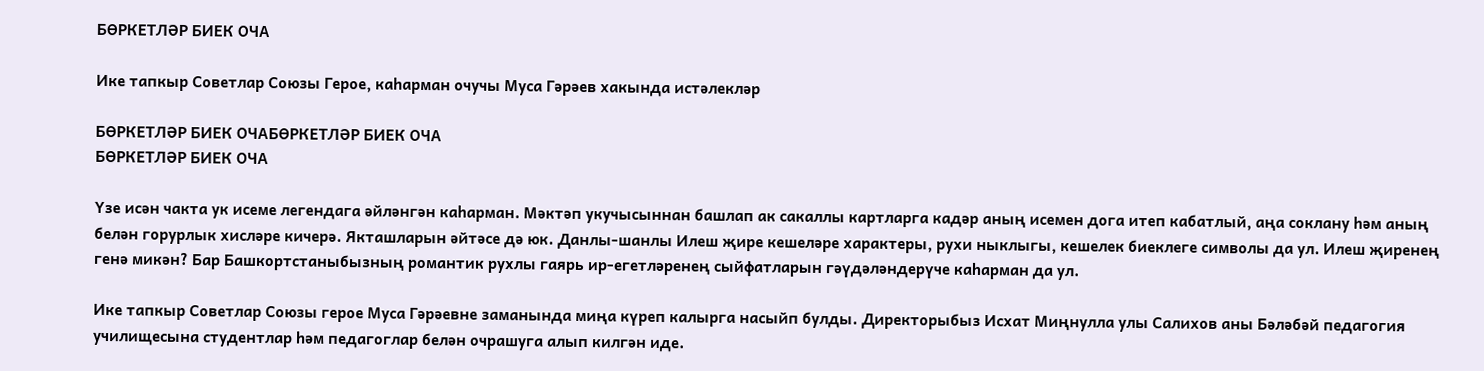БӨРКЕТЛӘР БИЕК ОЧА

Ике тапкыр Советлар Союзы Герое, каһарман очучы Муса Гәрәев хакында истәлекләр

БӨРКЕТЛӘР БИЕК ОЧАБӨРКЕТЛӘР БИЕК ОЧА
БӨРКЕТЛӘР БИЕК ОЧА

Үзе исән чакта ук исеме легендага әйләнгән каһарман. Мәктәп укучысыннан башлап ак сакаллы картларга кадәр аның исемен дога итеп кабатлый, аңа соклану һәм аның белән горурлык хисләре кичерә. Якташларын әйтәсе дә юк. Данлы-шанлы Илеш җире кешеләре характеры, рухи ныклыгы, кешелек биеклеге символы да ул. Илеш җиренең генә микән? Бар Башкортстаныбызның романтик рухлы гаярь ир-егетләренең сыйфатларын гәүдәләндерүче каһарман да ул.

Ике тапкыр Советлар Союзы герое Муса Гәрәевне заманында миңа күреп калырга насыйп булды. Директорыбыз Исхат Миңнулла улы Салихов аны Бәләбәй педагогия училищесына студентлар һәм педагоглар белән очрашуга алып килгән иде.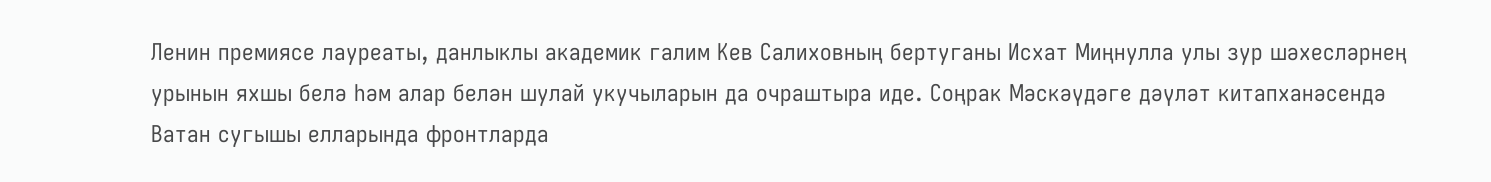Ленин премиясе лауреаты, данлыклы академик галим Кев Салиховның бертуганы Исхат Миңнулла улы зур шәхесләрнең урынын яхшы белә һәм алар белән шулай укучыларын да очраштыра иде. Соңрак Мәскәүдәге дәүләт китапханәсендә Ватан сугышы елларында фронтларда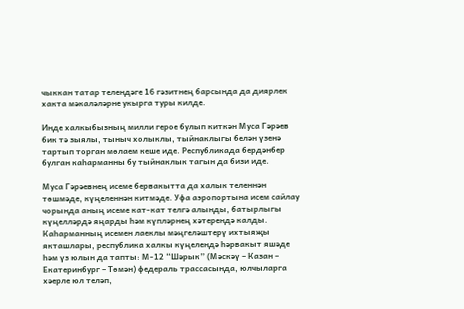чыккан татар телендәге 16 гәзитнең барсында да диярлек хакта мәкаләләрне укырга туры килде.

Инде халкыбызның милли герое булып киткән Муса Гәрәев бик тә зыялы, тыныч холыклы, тыйнаклыгы белән үзенә тартып торган мөлаем кеше иде. Республикада бердәнбер булган каһарманны бу тыйнаклык тагын да бизи иде.

Муса Гәрәевнең исеме бервакытта да халык теленнән төшмәде, күңеленнән китмәде. Уфа аэропортына исем сайлау чорында аның исеме кат-кат телгә алынды, батырлыгы күңелләрдә яңарды һәм күпләрнең хәтерендә калды. Каһарманның исемен лаеклы мәңгеләштерү ихтыяҗы якташлары, республика халкы күңелендә һәрвакыт яшәде һәм үз юлын да тапты: М-12 “Шәрык” (Мәскәү – Казан – Екатеринбург – Төмән) федераль трассасында, юлчыларга хәерле юл теләп,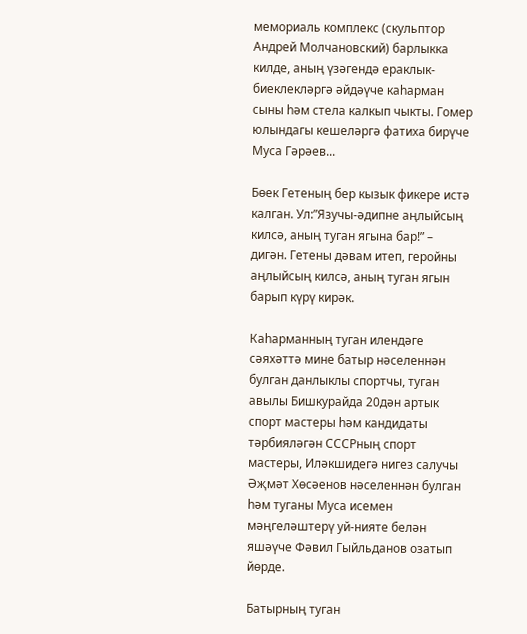мемориаль комплекс (скульптор Андрей Молчановский) барлыкка килде, аның үзәгендә ераклык-биеклекләргә әйдәүче каһарман сыны һәм стела калкып чыкты. Гомер юлындагы кешеләргә фатиха бирүче Муса Гәрәев...

Бөек Гетеның бер кызык фикере истә калган. Ул:”Язучы-әдипне аңлыйсың килсә, аның туган ягына бар!” – дигән. Гетены дәвам итеп, геройны аңлыйсың килсә, аның туган ягын барып күрү кирәк.

Каһарманның туган илендәге сәяхәттә мине батыр нәселеннән булган данлыклы спортчы, туган авылы Бишкурайда 20дән артык спорт мастеры һәм кандидаты тәрбияләгән СССРның спорт мастеры, Иләкшидегә нигез салучы Әҗмәт Хөсәенов нәселеннән булган һәм туганы Муса исемен мәңгеләштерү уй-нияте белән яшәүче Фәвил Гыйльданов озатып йөрде.

Батырның туган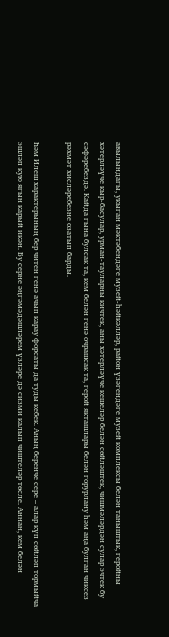авылындагы, укыган мәктәбендәге музей-һәйкәлләр, район үзәгендәге музей комплексы белән таныштык, геройны хәтерләүче кыр-басулар, урман-тауларны кичтек, аны хәтерләүче кешеләр белән сөйләштек, чишмәләрдән сулар эчтек бу сәфәребездә. Кайда гына булсак та, кем белән генә очрашсак та, герой якташлары белән горурлану һәм аңа булган чиксез рәхмәт хисләребезне озатып барды.

Һәм Илеш характерының бер читен генә ачып карау форсаты да туды кебек. Аның беренче сере – алар күп сөйләп тормыйча эшләп кую ягын карый икән. Бу серне әңгәмәдәшләрем үзләре дә сизми калып чиштеләр төсле. Аннан, кем белән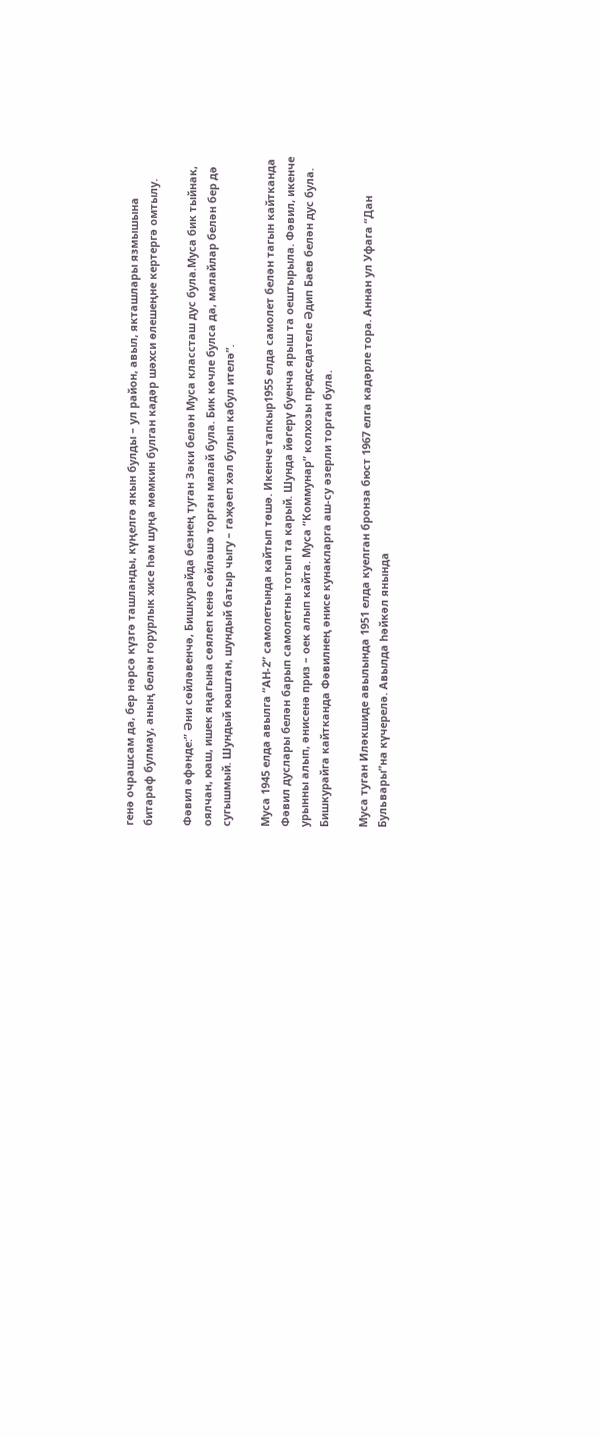генә очрашсам да, бер нәрсә күзгә ташланды, күңелгә якын булды – ул район, авыл, якташлары язмышына битараф булмау, аның белән горурлык хисе һәм шуңа мөмкин булган кадәр шәхси өлешеңне кертергә омтылу.

Фәвил әфәнде:” Әни сөйләвенчә, Бишкурайда безнең туган Зәки белән Муса классташ дус була.Муса бик тыйнак, оялчан, юаш, ишек яңагына сөялеп кенә сөйләшә торган малай була. Бик көчле булса да, малайлар белән бер дә сугышмый. Шундый юаштан, шундый батыр чыгу – гаҗәеп хәл булып кабул ителә”.

Муса 1945 елда авылга “АН-2” самолетында кайтып төшә. Икенче тапкыр1955 елда самолет белән тагын кайтканда Фәвил дуслары белән барып самолетны тотып та карый. Шунда йөгерү буенча ярыш та оештырыла. Фәвил, икенче урынны алып, әнисенә приз – оек алып кайта. Муса “Коммунар” колхозы председателе Әдип Баев белән дус була. Бишкурайга кайтканда Фәвилнең әнисе кунакларга аш-су әзерли торган була.

Муса туган Иләкшиде авылында 1951 елда куелган бронза бюст 1967 елга кадәрле тора. Аннан ул Уфага “Дан Бульвары”на күчерелә. Авылда һәйкәл янында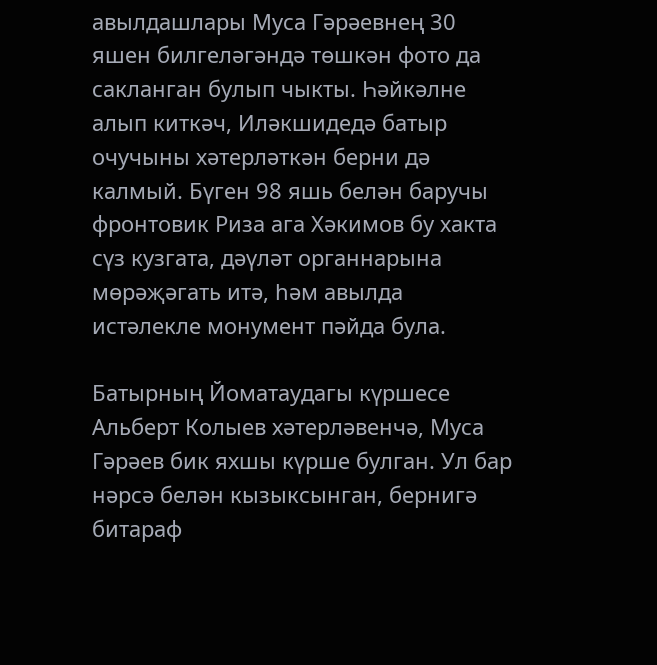авылдашлары Муса Гәрәевнең 30 яшен билгеләгәндә төшкән фото да сакланган булып чыкты. Һәйкәлне алып киткәч, Иләкшидедә батыр очучыны хәтерләткән берни дә калмый. Бүген 98 яшь белән баручы фронтовик Риза ага Хәкимов бу хакта сүз кузгата, дәүләт органнарына мөрәҗәгать итә, һәм авылда истәлекле монумент пәйда була.

Батырның Йоматаудагы күршесе Альберт Колыев хәтерләвенчә, Муса Гәрәев бик яхшы күрше булган. Ул бар нәрсә белән кызыксынган, бернигә битараф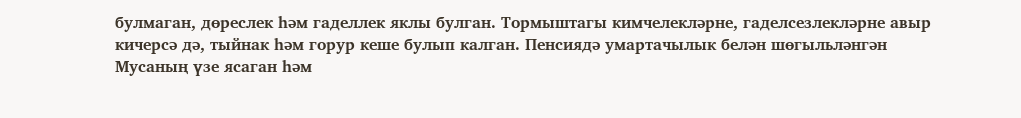булмаган, дөреслек һәм гаделлек яклы булган. Тормыштагы кимчелекләрне, гаделсезлекләрне авыр кичерсә дә, тыйнак һәм горур кеше булып калган. Пенсиядә умартачылык белән шөгыльләнгән Мусаның үзе ясаган һәм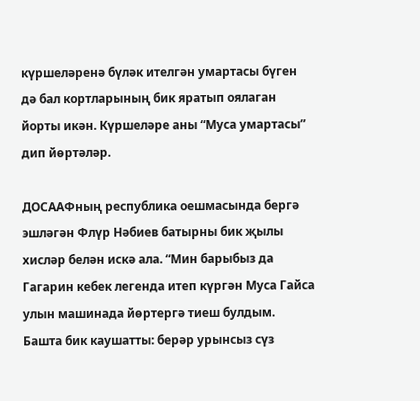күршеләренә бүләк ителгән умартасы бүген дә бал кортларының бик яратып оялаган йорты икән. Күршеләре аны “Муса умартасы” дип йөртәләр.

ДОСААФның республика оешмасында бергә эшләгән Флүр Нәбиев батырны бик җылы хисләр белән искә ала. “Мин барыбыз да Гагарин кебек легенда итеп күргән Муса Гайса улын машинада йөртергә тиеш булдым. Башта бик каушатты: берәр урынсыз сүз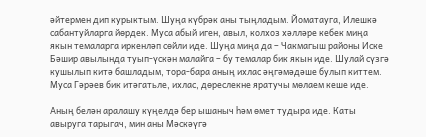әйтермен дип курыктым. Шуңа күбрәк аны тыңладым. Йоматауга, Илешкә сабантуйларга йөрдек. Муса абый иген, авыл, колхоз хәлләре кебек миңа якын темаларга иркенләп сөйли иде. Шуңа миңа да – Чакмагыш районы Иске Бәшир авылында туып-үскән малайга – бу темалар бик якын иде. Шулай сүзгә кушылып китә башладым, тора-бара аның ихлас әңгәмәдәше булып киттем. Муса Гәрәев бик итәгатьле, ихлас, дөреслекне яратучы мөлаем кеше иде.

Аның белән аралашу күңелдә бер ышаныч һәм өмет тудыра иде. Каты авыруга тарыгач, мин аны Мәскәүгә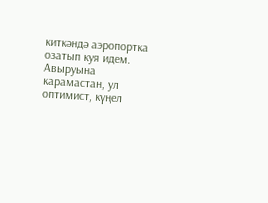киткәндә аэропортка озатып куя идем. Авыруына карамастан, ул оптимист, күңел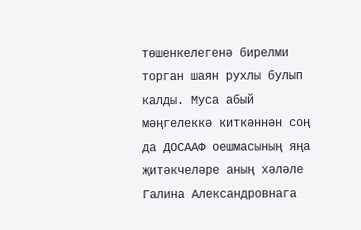төшенкелегенә бирелми торган шаян рухлы булып калды. Муса абый мәңгелеккә киткәннән соң да ДОСААФ оешмасының яңа җитәкчеләре аның хәләле Галина Александровнага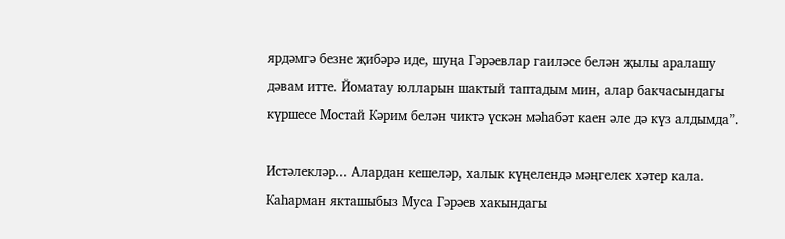ярдәмгә безне җибәрә иде, шуңа Гәрәевлар гаиләсе белән җылы аралашу дәвам итте. Йоматау юлларын шактый таптадым мин, алар бакчасындагы күршесе Мостай Кәрим белән чиктә үскән мәһабәт каен әле дә күз алдымда”.

Истәлекләр... Алардан кешеләр, халык күңелендә мәңгелек хәтер кала. Каһарман якташыбыз Муса Гәрәев хакындагы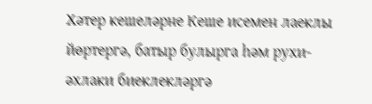Хәтер кешеләрне Кеше исемен лаеклы йөртергә, батыр булырга һәм рухи-әхлаки биеклекләргә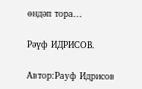өндәп тора...

Рәүф ИДРИСОВ.

Автор:Рауф Идрисов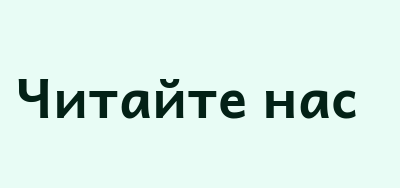Читайте нас